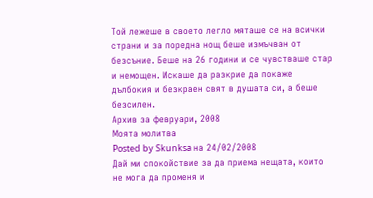Той лежеше в своето легло мяташе се на всички страни и за поредна нощ беше измъчван от безсъние. Беше на 26 години и се чувстваше стар и немощен. Искаше да разкрие да покаже дълбокия и безкраен свят в душата си, а беше безсилен.
Архив за февруари, 2008
Моята молитва
Posted by Skunksa на 24/02/2008
Дай ми спокойствие за да приема нещата, които не мога да променя и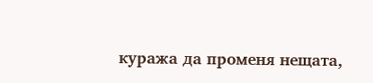куража да променя нещата,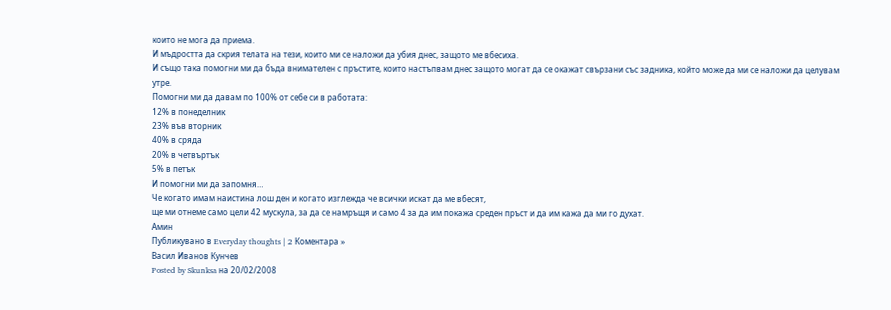които не мога да приема.
И мъдростта да скрия телата на тези, които ми се наложи да убия днес, защото ме вбесиха.
И също така помогни ми да бъда внимателен с пръстите, които настъпвам днес защото могат да се окажат свързани със задника, който може да ми се наложи да целувам утре.
Помогни ми да давам по 100% от себе си в работата:
12% в понеделник
23% във вторник
40% в сряда
20% в четвъртък
5% в петък
И помогни ми да запомня…
Че когато имам наистина лош ден и когато изглежда че всички искат да ме вбесят,
ще ми отнеме само цели 42 мускула, за да се намръщя и само 4 за да им покажа среден пръст и да им кажа да ми го духат.
Амин
Публикувано в Everyday thoughts | 2 Коментара »
Васил Иванов Кунчев
Posted by Skunksa на 20/02/2008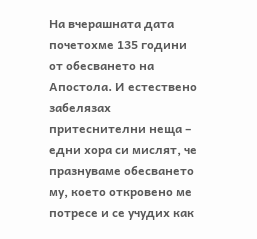На вчерашната дата почетохме 135 години от обесването на Апостола. И естествено забелязах притеснителни неща – едни хора си мислят, че празнуваме обесването му, което откровено ме потресе и се учудих как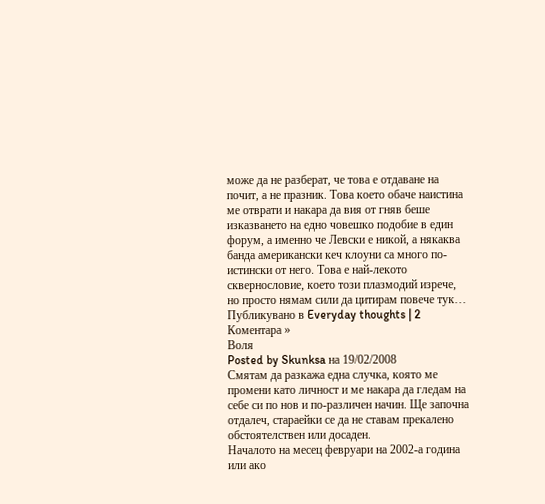може да не разберат, че това е отдаване на почит, а не празник. Това което обаче наистина ме отврати и накара да вия от гняв беше изказването на едно човешко подобие в един форум, а именно че Левски е никой, а някаква банда американски кеч клоуни са много по-истински от него. Това е най-лекото сквернословие, което този плазмодий изрече, но просто нямам сили да цитирам повече тук…
Публикувано в Everyday thoughts | 2 Коментара »
Воля
Posted by Skunksa на 19/02/2008
Смятам да разкажа една случка, която ме промени като личност и ме накара да гледам на себе си по нов и по-различен начин. Ще започна отдалеч, стараейки се да не ставам прекалено обстоятелствен или досаден.
Началото на месец февруари на 2002-а година или ако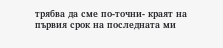трябва да сме по-точни- краят на първия срок на последната ми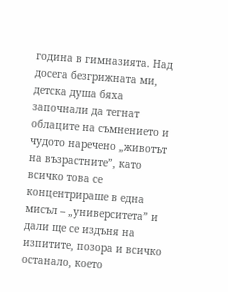година в гимназията. Над досега безгрижната ми, детска душа бяха започнали да тегнат облаците на съмнението и чудото наречено „животът на възрастните”, като всичко това се концентрираше в една мисъл – „университета” и дали ще се издъня на изпитите, позора и всичко останало, което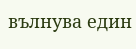вълнува един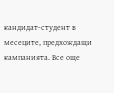кандидат-студент в месеците, предхождащи кампанията. Все още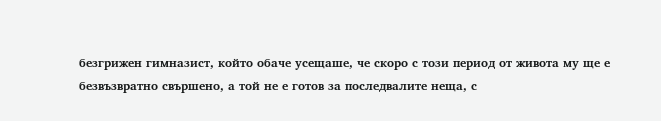безгрижен гимназист, който обаче усещаше, че скоро с този период от живота му ще е безвъзвратно свършено, а той не е готов за последвалите неща, с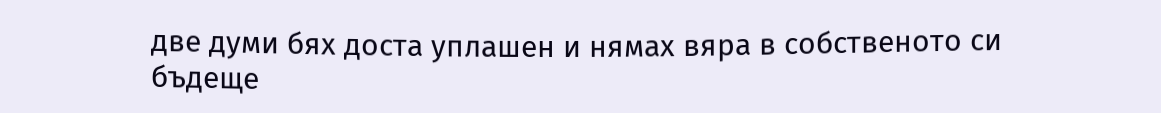две думи бях доста уплашен и нямах вяра в собственото си бъдеще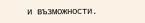и възможности.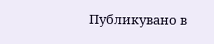Публикувано в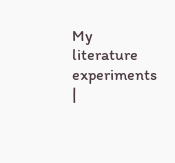My literature experiments |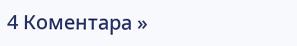4 Коментара »